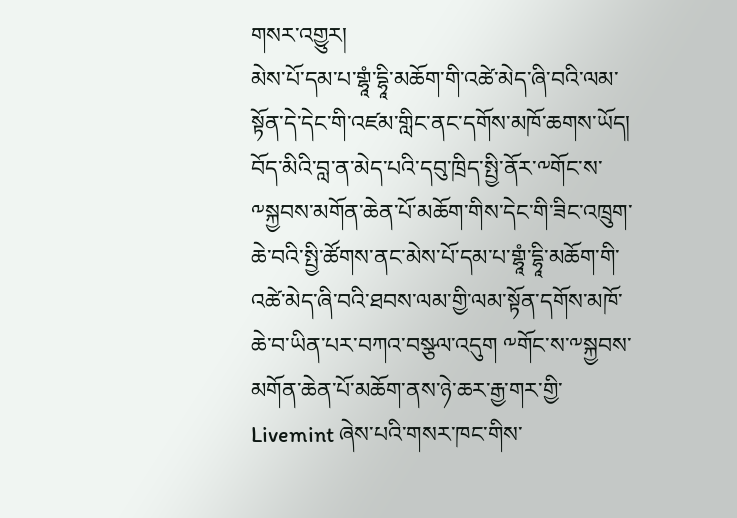གསར་འགྱུར།
མེས་པོ་དམ་པ་གྷཱཾ་དྷཱི་མཆོག་གི་འཚེ་མེད་ཞི་བའི་ལམ་སྟོན་དེ་དེང་གི་འཛམ་གླིང་ནང་དགོས་མཁོ་ཆགས་ཡོད།
བོད་མིའི་བླ་ན་མེད་པའི་དབུ་ཁྲིད་སྤྱི་ནོར་༸གོང་ས་༸སྐྱབས་མགོན་ཆེན་པོ་མཆོག་གིས་དེང་གི་ཟིང་འཁྲུག་ཆེ་བའི་སྤྱི་ཚོགས་ནང་མེས་པོ་དམ་པ་གྷཱཾ་དྷཱི་མཆོག་གི་འཚེ་མེད་ཞི་བའི་ཐབས་ལམ་གྱི་ལམ་སྟོན་དགོས་མཁོ་ཆེ་བ་ཡིན་པར་བཀའ་བསྩལ་འདུག ༸གོང་ས་༸སྐྱབས་མགོན་ཆེན་པོ་མཆོག་ནས་ཉེ་ཆར་རྒྱ་གར་གྱི་ Livemint ཞེས་པའི་གསར་ཁང་གིས་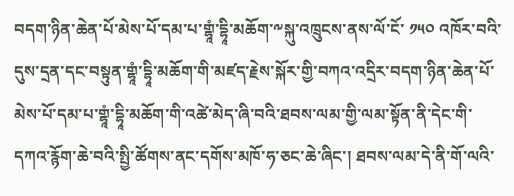བདག་ཉིན་ཆེན་པོ་མེས་པོ་དམ་པ་གྷཱཾ་དྷཱི་མཆོག་༸སྐུ་འཁྲུངས་ནས་ལོ་ངོ་ ༡༥༠ འཁོར་བའི་དུས་དྲན་དང་བསྟུན་གྷཱཾ་དྷཱི་མཆོག་གི་མཛད་རྗེས་སྐོར་གྱི་བཀའ་འདྲིར་བདག་ཉིན་ཆེན་པོ་མེས་པོ་དམ་པ་གྷཱཾ་དྷཱི་མཆོག་གི་འཚེ་མེད་ཞི་བའི་ཐབས་ལམ་གྱི་ལམ་སྟོན་ནི་དེང་གི་དཀའ་རྙོག་ཆེ་བའི་སྤྱི་ཚོགས་ནང་དགོས་མཁོ་ཧ་ཅང་ཆེ་ཞིང་། ཐབས་ལམ་དེ་ནི་གོ་ལའི་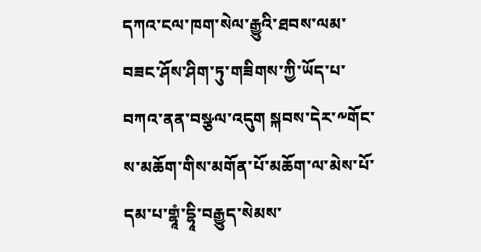དཀའ་ངལ་ཁག་སེལ་རྒྱུའི་ཐབས་ལམ་བཟང་ཤོས་ཤིག་ཏུ་གཟིགས་ཀྱི་ཡོད་པ་བཀའ་ནན་བསྩལ་འདུག སྐབས་དེར་༸གོང་ས་མཆོག་གིས་མགོན་པོ་མཆོག་ལ་མེས་པོ་དམ་པ་གྷཱཾ་དྷཱི་བརྒྱུད་སེམས་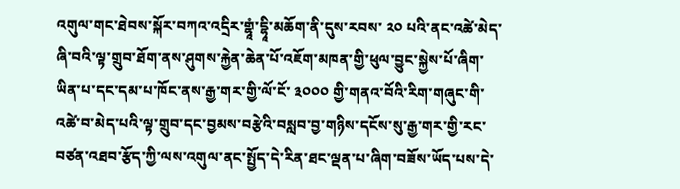འགུལ་གང་ཐེབས་སྐོར་བཀའ་འདྲིར་གྷཱཾ་དྷཱི་མཆོག་ནི་དུས་རབས་ ༢༠ པའི་ནང་འཚེ་མེད་ཞི་བའི་ལྟ་གྲུབ་ཐོག་ནས་ཤུགས་རྐྱེན་ཆེན་པོ་འཇོག་མཁན་གྱི་ཕུལ་བྱུང་སྐྱེས་པོ་ཞིག་ཡིན་པ་དང་དམ་པ་ཁོང་ནས་རྒྱ་གར་གྱི་ལོ་ངོ་ ༣༠༠༠ གྱི་གནའ་བོའི་རིག་གཞུང་གི་འཚེ་བ་མེད་པའི་ལྟ་གྲུབ་དང་བྱམས་བརྩེའི་བསླབ་བྱ་གཉིས་དངོས་སུ་རྒྱ་གར་གྱི་རང་བཙན་འཐབ་རྩོད་ཀྱི་ལས་འགུལ་ནང་སྤྱོད་དེ་རིན་ཐང་ལྡན་པ་ཞིག་བཟོས་ཡོད་པས་དེ་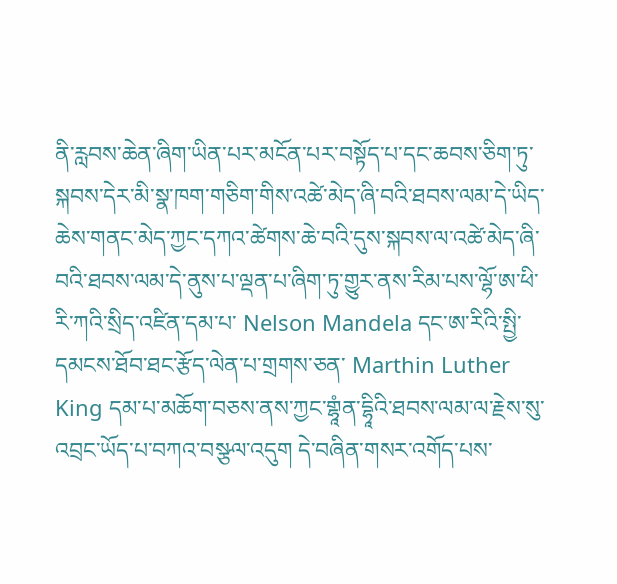ནི་རླབས་ཆེན་ཞིག་ཡིན་པར་མངོན་པར་བསྟོད་པ་དང་ཆབས་ཅིག་ཏུ་སྐབས་དེར་མི་སྣ་ཁག་གཅིག་གིས་འཚེ་མེད་ཞི་བའི་ཐབས་ལམ་དེ་ཡིད་ཆེས་གནང་མེད་ཀྱང་དཀའ་ཚེགས་ཆེ་བའི་དུས་སྐབས་ལ་འཚེ་མེད་ཞི་བའི་ཐབས་ལམ་དེ་ནུས་པ་ལྡན་པ་ཞིག་ཏུ་གྱུར་ནས་རིམ་པས་ལྷོ་ཨ་ཕི་རི་ཀའི་སྲིད་འཛིན་དམ་པ་ Nelson Mandela དང་ཨ་རིའི་སྤྱི་དམངས་ཐོབ་ཐང་རྩོད་ལེན་པ་གྲགས་ཅན་ Marthin Luther King དམ་པ་མཆོག་བཅས་ནས་ཀྱང་གྷཱཾན་དྷཱིའི་ཐབས་ལམ་ལ་རྗེས་སུ་འབྲང་ཡོད་པ་བཀའ་བསྩལ་འདུག དེ་བཞིན་གསར་འགོད་པས་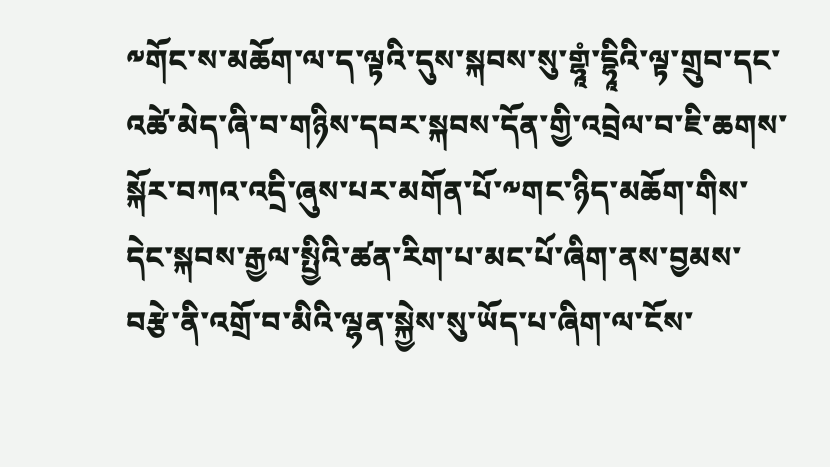༸གོང་ས་མཆོག་ལ་ད་ལྟའི་དུས་སྐབས་སུ་གྷཱཾ་དྷཱིའི་ལྟ་གྲུབ་དང་འཚེ་མེད་ཞི་བ་གཉིས་དབར་སྐབས་དོན་གྱི་འབྲེལ་བ་ཇི་ཆགས་སྐོར་བཀའ་འདྲི་ཞུས་པར་མགོན་པོ་༸གང་ཉིད་མཆོག་གིས་དེང་སྐབས་རྒྱལ་སྤྱིའི་ཚན་རིག་པ་མང་པོ་ཞིག་ནས་བྱམས་བརྩེ་ནི་འགྲོ་བ་མིའི་ལྷན་སྐྱེས་སུ་ཡོད་པ་ཞིག་ལ་ངོས་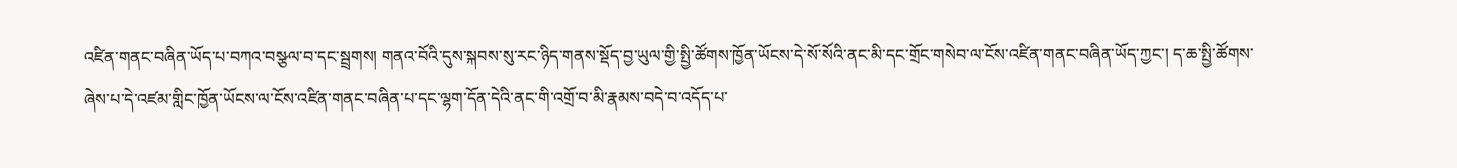འཛིན་གནང་བཞིན་ཡོད་པ་བཀའ་བསྩལ་བ་དང་སྦྲགས། གནའ་བོའི་དུས་སྐབས་སུ་རང་ཉིད་གནས་སྡོད་བྱ་ཡུལ་གྱི་སྤྱི་ཚོགས་ཁྱོན་ཡོངས་དེ་སོ་སོའི་ནང་མི་དང་གྲོང་གསེབ་ལ་ངོས་འཛིན་གནང་བཞིན་ཡོད་ཀྱང་། ད་ཆ་སྤྱི་ཚོགས་ཞེས་པ་དེ་འཛམ་གླིང་ཁྱོན་ཡོངས་ལ་ངོས་འཛིན་གནང་བཞིན་པ་དང་ལྷག་དོན་དེའི་ནང་གི་འགྲོ་བ་མི་རྣམས་བདེ་བ་འདོད་པ་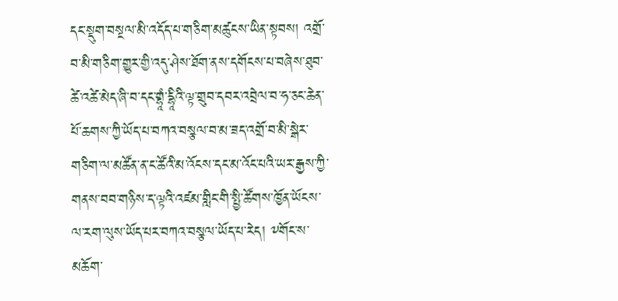དང་སྡུག་བསྔལ་མི་འདོད་པ་གཅིག་མཚུངས་ཡིན་སྟབས། འགྲོ་བ་མི་གཅིག་གྱུར་གྱི་འདུ་ཤེས་ཐོག་ནས་དགོངས་པ་བཞེས་ཐུབ་ཚེ་འཚེ་མེད་ཞི་བ་དང་གྷཱཾ་དྷཱིའི་ལྟ་གྲུབ་དབར་འབྲེལ་བ་ཧ་ཅང་ཆེན་པོ་ཆགས་ཀྱི་ཡོད་པ་བཀའ་བསྩལ་བ་མ་ཟད་འགྲོ་བ་མི་སྒེར་གཅིག་ལ་མཚོན་ན་ང་ཚོའི་མ་འོངས་དང་མ་འོང་པའི་ཡར་རྒྱས་ཀྱི་གནས་བབ་གཉིས་ད་ལྟའི་འཛམ་གླིང་གི་སྤྱི་ཚོགས་ཁྱོན་ཡོངས་ལ་རག་ལུས་ཡོད་པར་བཀའ་བསྩལ་ཡོད་པ་རེད། ༸གོང་ས་མཆོག་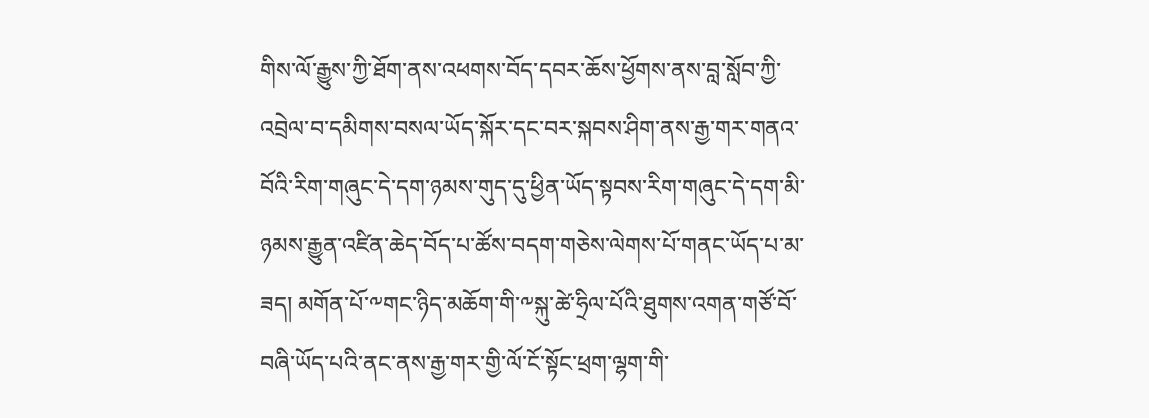གིས་ལོ་རྒྱུས་ཀྱི་ཐོག་ནས་འཕགས་བོད་དབར་ཆོས་ཕྱོགས་ནས་བླ་སློབ་ཀྱི་འབྲེལ་བ་དམིགས་བསལ་ཡོད་སྐོར་དང་བར་སྐབས་ཤིག་ནས་རྒྱ་གར་གནའ་བོའི་རིག་གཞུང་དེ་དག་ཉམས་གུད་དུ་ཕྱིན་ཡོད་སྟབས་རིག་གཞུང་དེ་དག་མི་ཉམས་རྒྱུན་འཛིན་ཆེད་བོད་པ་ཚོས་བདག་གཅེས་ལེགས་པོ་གནང་ཡོད་པ་མ་ཟད། མགོན་པོ་༸གང་ཉིད་མཆོག་གི་༸སྐུ་ཚེ་ཧྲིལ་པོའི་ཐུགས་འགན་གཙོ་བོ་བཞི་ཡོད་པའི་ནང་ནས་རྒྱ་གར་གྱི་ལོ་ངོ་སྟོང་ཕྲག་ལྷག་གི་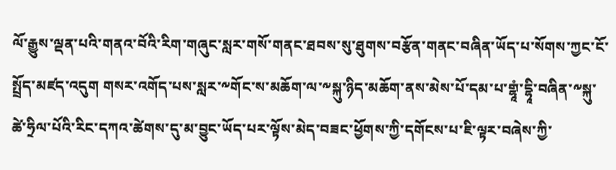ལོ་རྒྱུས་ལྡན་པའི་གནའ་བོའི་རིག་གཞུང་སླར་གསོ་གནང་ཐབས་སུ་ཐུགས་བརྩོན་གནང་བཞིན་ཡོད་པ་སོགས་ཀྱང་ངོ་སྤྲོད་མཛད་འདུག གསར་འགོད་པས་སླར་༸གོང་ས་མཆོག་ལ་༸སྐུ་ཉིད་མཆོག་ནས་མེས་པོ་དམ་པ་གྷཱཾ་དྷཱི་བཞིན་༸སྐུ་ཚེ་ཧྲིལ་པོའི་རིང་དཀའ་ཚེགས་དུ་མ་བྱུང་ཡོད་པར་ལྟོས་མེད་བཟང་ཕྱོགས་ཀྱི་དགོངས་པ་ཇི་ལྟར་བཞེས་ཀྱི་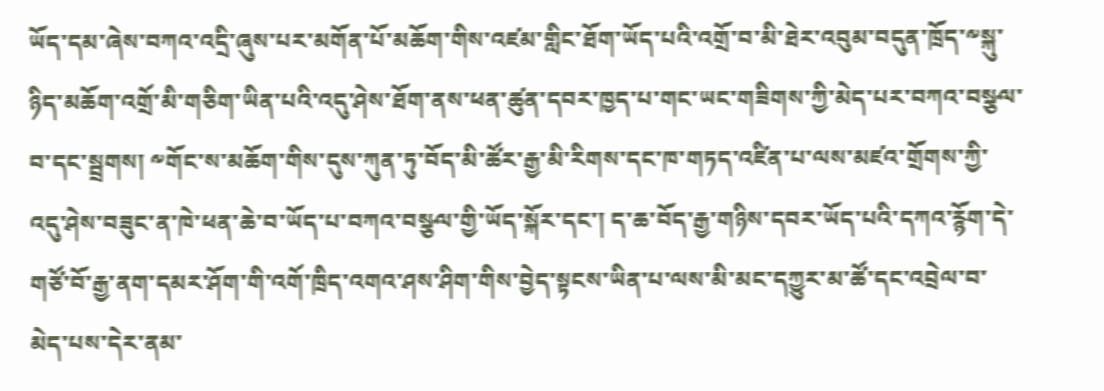ཡོད་དམ་ཞེས་བཀའ་འདྲི་ཞུས་པར་མགོན་པོ་མཆོག་གིས་འཛམ་གླིང་ཐོག་ཡོད་པའི་འགྲོ་བ་མི་ཐེར་འབུམ་བདུན་ཁྲོད་༸སྐུ་ཉིད་མཆོག་འགྲོ་མི་གཅིག་ཡིན་པའི་འདུ་ཤེས་ཐོག་ནས་ཕན་ཚུན་དབར་ཁྱད་པ་གང་ཡང་གཟིགས་ཀྱི་མེད་པར་བཀའ་བསྩལ་བ་དང་སྦྲགས། ༸གོང་ས་མཆོག་གིས་དུས་ཀུན་ཏུ་བོད་མི་ཚོར་རྒྱ་མི་རིགས་དང་ཁ་གཏད་འཛིན་པ་ལས་མཛའ་གྲོགས་ཀྱི་འདུ་ཤེས་བཟུང་ན་ཁེ་ཕན་ཆེ་བ་ཡོད་པ་བཀའ་བསྩལ་གྱི་ཡོད་སྐོར་དང་། ད་ཆ་བོད་རྒྱ་གཉིས་དབར་ཡོད་པའི་དཀའ་རྙོག་དེ་གཙོ་བོ་རྒྱ་ནག་དམར་ཤོག་གི་འགོ་ཁྲིད་འགའ་ཤས་ཤིག་གིས་བྱེད་སྟངས་ཡིན་པ་ལས་མི་མང་དཀྱུར་མ་ཚོ་དང་འབྲེལ་བ་མེད་པས་དེར་ནམ་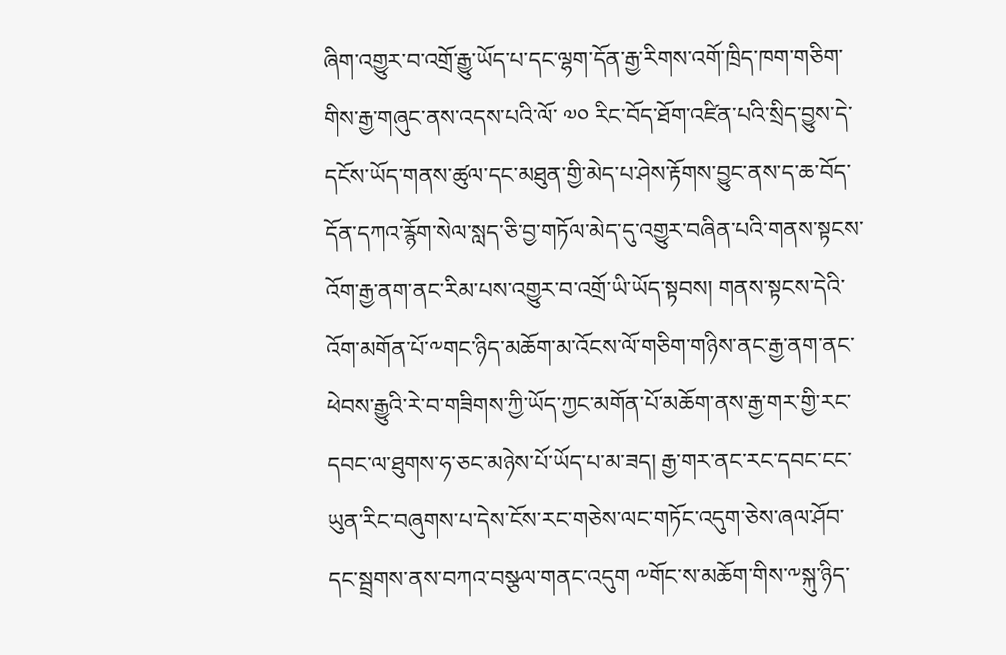ཞིག་འགྱུར་བ་འགྲོ་རྒྱུ་ཡོད་པ་དང་ལྷག་དོན་རྒྱ་རིགས་འགོ་ཁྲིད་ཁག་གཅིག་གིས་རྒྱ་གཞུང་ནས་འདས་པའི་ལོ་ ༧༠ རིང་བོད་ཐོག་འཛིན་པའི་སྲིད་བྱུས་དེ་དངོས་ཡོད་གནས་ཚུལ་དང་མཐུན་གྱི་མེད་པ་ཤེས་རྟོགས་བྱུང་ནས་ད་ཆ་བོད་དོན་དཀའ་རྙོག་སེལ་སླད་ཅི་བྱ་གཏོལ་མེད་དུ་འགྱུར་བཞིན་པའི་གནས་སྟངས་འོག་རྒྱ་ནག་ནང་རིམ་པས་འགྱུར་བ་འགྲོ་ཡི་ཡོད་སྟབས། གནས་སྟངས་དེའི་འོག་མགོན་པོ་༸གང་ཉིད་མཆོག་མ་འོངས་ལོ་གཅིག་གཉིས་ནང་རྒྱ་ནག་ནང་ཕེབས་རྒྱུའི་རེ་བ་གཟིགས་ཀྱི་ཡོད་ཀྱང་མགོན་པོ་མཆོག་ནས་རྒྱ་གར་གྱི་རང་དབང་ལ་ཐུགས་ཧ་ཅང་མཉེས་པོ་ཡོད་པ་མ་ཟད། རྒྱ་གར་ནང་རང་དབང་ངང་ཡུན་རིང་བཞུགས་པ་དེས་ངོས་རང་གཅེས་ལང་གཏོང་འདུག་ཅེས་ཞལ་ཤོབ་དང་སྦྲགས་ནས་བཀའ་བསྩལ་གནང་འདུག ༸གོང་ས་མཆོག་གིས་༸སྐུ་ཉིད་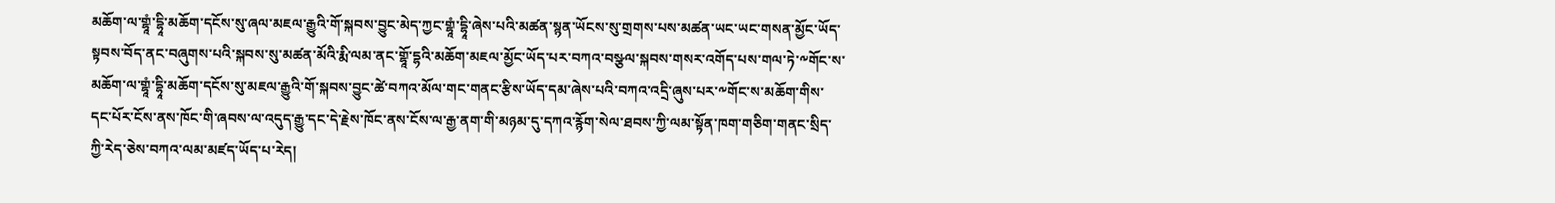མཆོག་ལ་གྷཱཾ་དྷཱི་མཆོག་དངོས་སུ་ཞལ་མཇལ་རྒྱུའི་གོ་སྐབས་བྱུང་མེད་ཀྱང་གྷཱཾ་དྷཱི་ཞེས་པའི་མཚན་སྙན་ཡོངས་སུ་གྲགས་པས་མཚན་ཡང་ཡང་གསན་མྱོང་ཡོད་སྟབས་བོད་ནང་བཞུགས་པའི་སྐབས་སུ་མཚན་མོའི་རྨི་ལམ་ནང་གྷཱོ་དྷའི་མཆོག་མཇལ་མྱོང་ཡོད་པར་བཀའ་བསྩལ་སྐབས་གསར་འགོད་པས་གལ་ཏེ་༸གོང་ས་མཆོག་ལ་གྷཱཾ་དྷཱི་མཆོག་དངོས་སུ་མཇལ་རྒྱུའི་གོ་སྐབས་བྱུང་ཚེ་བཀའ་མོལ་གང་གནང་རྩིས་ཡོད་དམ་ཞེས་པའི་བཀའ་འདྲི་ཞུས་པར་༸གོང་ས་མཆོག་གིས་དང་པོར་ངོས་ནས་ཁོང་གི་ཞབས་ལ་འདུད་རྒྱུ་དང་དེ་རྗེས་ཁོང་ནས་ངོས་ལ་རྒྱ་ནག་གི་མཉམ་དུ་དཀའ་རྙོག་སེལ་ཐབས་ཀྱི་ལམ་སྟོན་ཁག་གཅིག་གནང་སྲིད་ཀྱི་རེད་ཅེས་བཀའ་ལམ་མཛད་ཡོད་པ་རེད།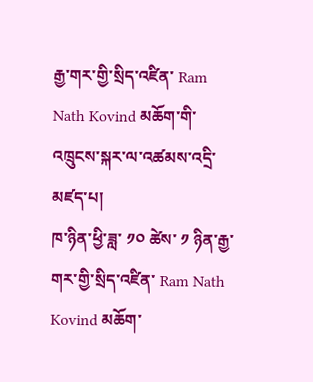རྒྱ་གར་གྱི་སྲིད་འཛིན་ Ram Nath Kovind མཆོག་གི་འཁྲུངས་སྐར་ལ་འཚམས་འདྲི་མཛད་པ།
ཁ་ཉིན་ཕྱི་ཟླ་ ༡༠ ཚེས་ ༡ ཉིན་རྒྱ་གར་གྱི་སྲིད་འཛིན་ Ram Nath Kovind མཆོག་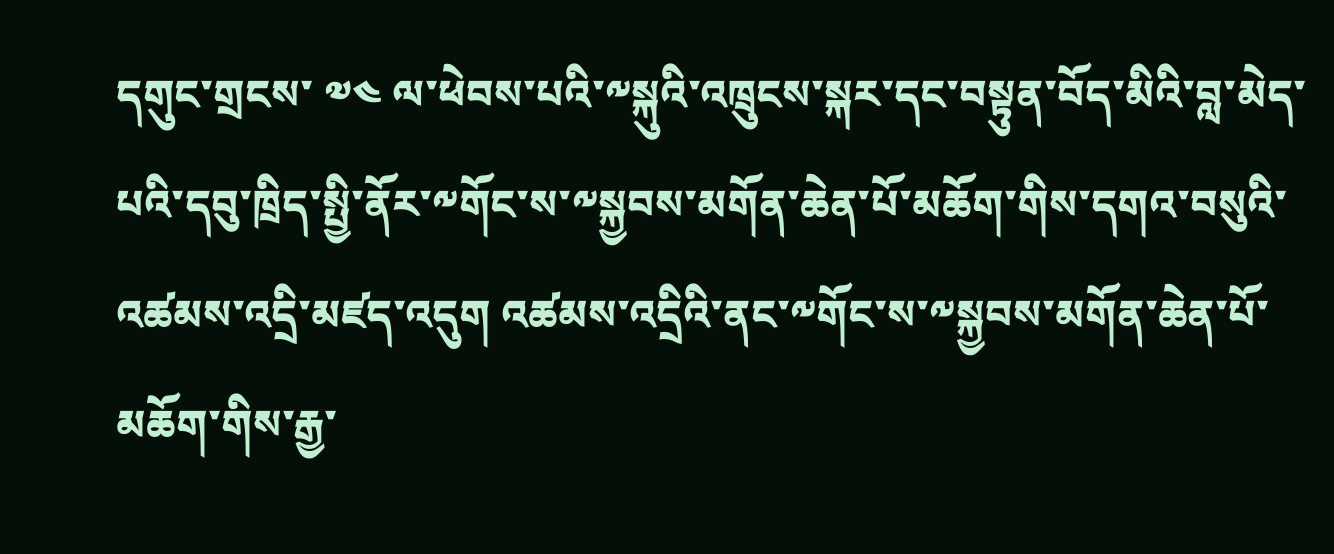དགུང་གྲངས་ ༧༤ ལ་ཕེབས་པའི་༸སྐུའི་འཁྲུངས་སྐར་དང་བསྟུན་བོད་མིའི་བླ་མེད་པའི་དབུ་ཁྲིད་སྤྱི་ནོར་༸གོང་ས་༸སྐྱབས་མགོན་ཆེན་པོ་མཆོག་གིས་དགའ་བསུའི་འཚམས་འདྲི་མཛད་འདུག འཚམས་འདྲིའི་ནང་༸གོང་ས་༸སྐྱབས་མགོན་ཆེན་པོ་མཆོག་གིས་རྒྱ་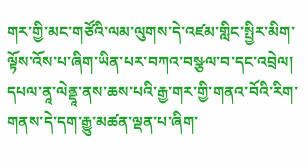གར་གྱི་མང་གཙོའི་ལམ་ལུགས་དེ་འཛམ་གླིང་སྤྱིར་མིག་ལྟོས་འོས་པ་ཞིག་ཡིན་པར་བཀའ་བསྩལ་བ་དང་འབྲེལ། དཔལ་ནཱ་ལེནྡཱ་ནས་ཆས་པའི་རྒྱ་གར་གྱི་གནའ་བོའི་རིག་གནས་དེ་དག་རྒྱུ་མཚན་ལྡན་པ་ཞིག་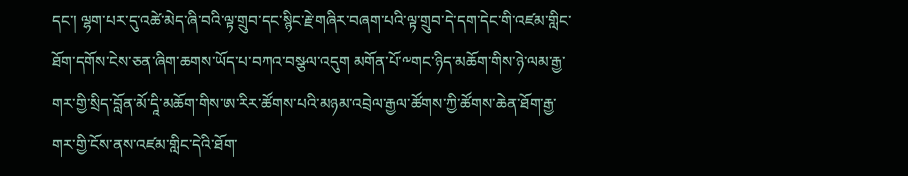དང་། ལྷག་པར་དུ་འཚེ་མེད་ཞི་བའི་ལྟ་གྲུབ་དང་སྙིང་རྗེ་གཞིར་བཞག་པའི་ལྟ་གྲུབ་དེ་དག་དེང་གི་འཛམ་གླིང་ཐོག་དགོས་ངེས་ཅན་ཞིག་ཆགས་ཡོད་པ་བཀའ་བསྩལ་འདུག མགོན་པོ་༸གང་ཉིད་མཆོག་གིས་ཉེ་ལམ་རྒྱ་གར་གྱི་སྲིད་བློན་མོ་དཱི་མཆོག་གིས་ཨ་རིར་ཚོགས་པའི་མཉམ་འབྲེལ་རྒྱལ་ཚོགས་ཀྱི་ཚོགས་ཆེན་ཐོག་རྒྱ་གར་གྱི་ངོས་ནས་འཛམ་གླིང་དེའི་ཐོག་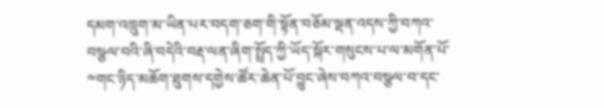དམག་འཁྲུག་མ་ཡིན་པར་བདག་ཅག་གི་སྟོན་བཅོམ་ལྡན་འདས་ཀྱི་བཀའ་བསྩལ་བའི་ཞི་བདེའི་བརྡ་ལན་ཞིག་སྤྲོད་ཀྱི་ཡོད་སྐོར་གསུངས་པ་ལ་མགོན་པོ་༸གང་ཉིད་མཆོག་ཐུགས་དགྱེས་ཚོར་ཆེན་པོ་བྱུང་ཞེས་བཀའ་བསྩལ་བ་དང་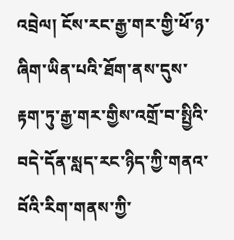འབྲེལ། ངོས་རང་རྒྱ་གར་གྱི་ཕོ་ཉ་ཞིག་ཡིན་པའི་ཐོག་ནས་དུས་རྟག་ཏུ་རྒྱ་གར་གྱིས་འགྲོ་བ་སྤྱིའི་བདེ་དོན་སླད་རང་ཉིད་ཀྱི་གནའ་བོའི་རིག་གནས་ཀྱི་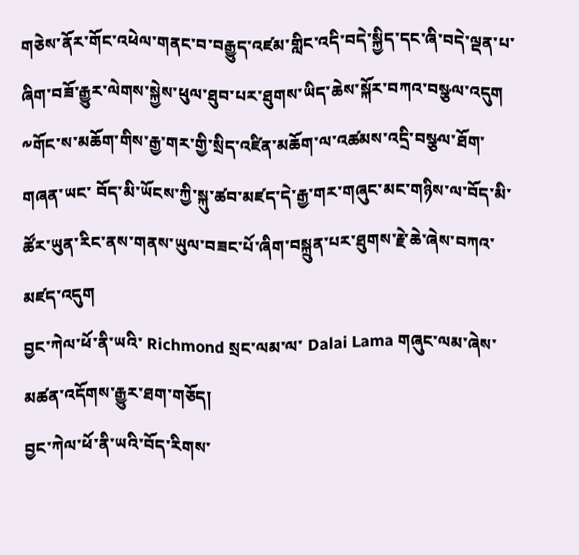གཅེས་ནོར་གོང་འཕེལ་གནང་བ་བརྒྱུད་འཛམ་གླིང་འདི་བདེ་སྐྱིད་དང་ཞི་བདེ་ལྡན་པ་ཞིག་བཟོ་རྒྱུར་ལེགས་སྐྱེས་ཕུལ་ཐུབ་པར་ཐུགས་ཡིད་ཆེས་སྐོར་བཀའ་བསྩལ་འདུག ༸གོང་ས་མཆོག་གིས་རྒྱ་གར་གྱི་སྲིད་འཛིན་མཆོག་ལ་འཚམས་འདྲི་བསྩལ་ཐོག་གཞན་ཡང་ བོད་མི་ཡོངས་ཀྱི་སྐུ་ཚབ་མཛད་དེ་རྒྱ་གར་གཞུང་མང་གཉིས་ལ་བོད་མི་ཚོར་ཡུན་རིང་ནས་གནས་ཡུལ་བཟང་པོ་ཞིག་བསྐྲུན་པར་ཐུགས་རྗེ་ཆེ་ཞེས་བཀའ་མཛད་འདུག
བྱང་ཀེལ་ཕོ་ནི་ཡའི་ Richmond སྲང་ལམ་ལ་ Dalai Lama གཞུང་ལམ་ཞེས་མཚན་འདོགས་རྒྱུར་ཐག་གཅོད།
བྱང་ཀེལ་ཕོ་ནི་ཡའི་བོད་རིགས་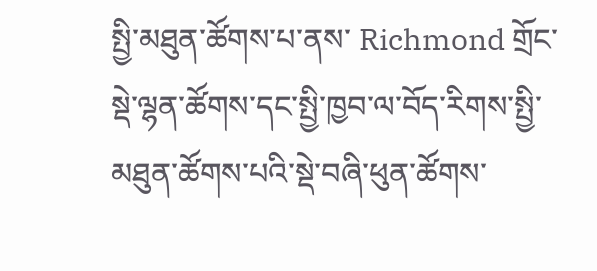སྤྱི་མཐུན་ཚོགས་པ་ནས་ Richmond གྲོང་སྡེ་ལྷན་ཚོགས་དང་སྤྱི་ཁྱབ་ལ་བོད་རིགས་སྤྱི་མཐུན་ཚོགས་པའི་སྡེ་བཞི་ཕུན་ཚོགས་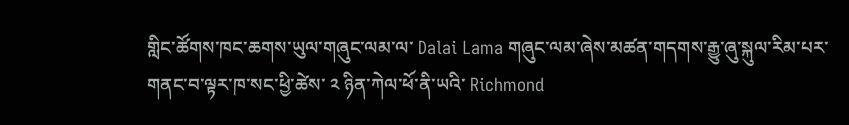གླིང་ཚོགས་ཁང་ཆགས་ཡུལ་གཞུང་ལམ་ལ་ Dalai Lama གཞུང་ལམ་ཞེས་མཚན་གདགས་རྒྱུ་ཞུ་སྐུལ་རིམ་པར་གནང་བ་ལྟར་ཁ་སང་ཕྱི་ཚེས་ ༢ ཉིན་ཀེལ་ཕོ་ནི་ཡའི་ Richmond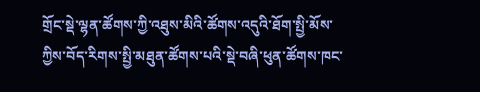གྲོང་སྡེ་ལྷན་ཚོགས་ཀྱི་འཐུས་མིའི་ཚོགས་འདུའི་ཐོག་སྤྱི་མོས་ཀྱིས་བོད་རིགས་སྤྱི་མཐུན་ཚོགས་པའི་སྡེ་བཞི་ཕུན་ཚོགས་ཁང་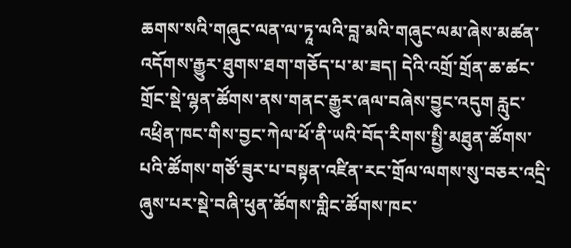ཆགས་སའི་གཞུང་ལན་ལ་ཏཱ་ལའི་བླ་མའི་གཞུང་ལམ་ཞེས་མཚན་འདོགས་རྒྱུར་ཐུགས་ཐག་གཅོད་པ་མ་ཟད། དེའི་འགྲོ་གྲོན་ཆ་ཚང་གྲོང་སྡེ་ལྷན་ཚོགས་ནས་གནང་རྒྱུར་ཞལ་བཞེས་བྱུང་འདུག རླུང་འཕྲིན་ཁང་གིས་བྱང་ཀེལ་ཕོ་ནི་ཡའི་བོད་རིགས་སྤྱི་མཐུན་ཚོགས་པའི་ཚོགས་གཙོ་ཟུར་པ་བསྟན་འཛིན་རང་གྲོལ་ལགས་སུ་བཅར་འདྲི་ཞུས་པར་སྡེ་བཞི་ཕུན་ཚོགས་གླིང་ཚོགས་ཁང་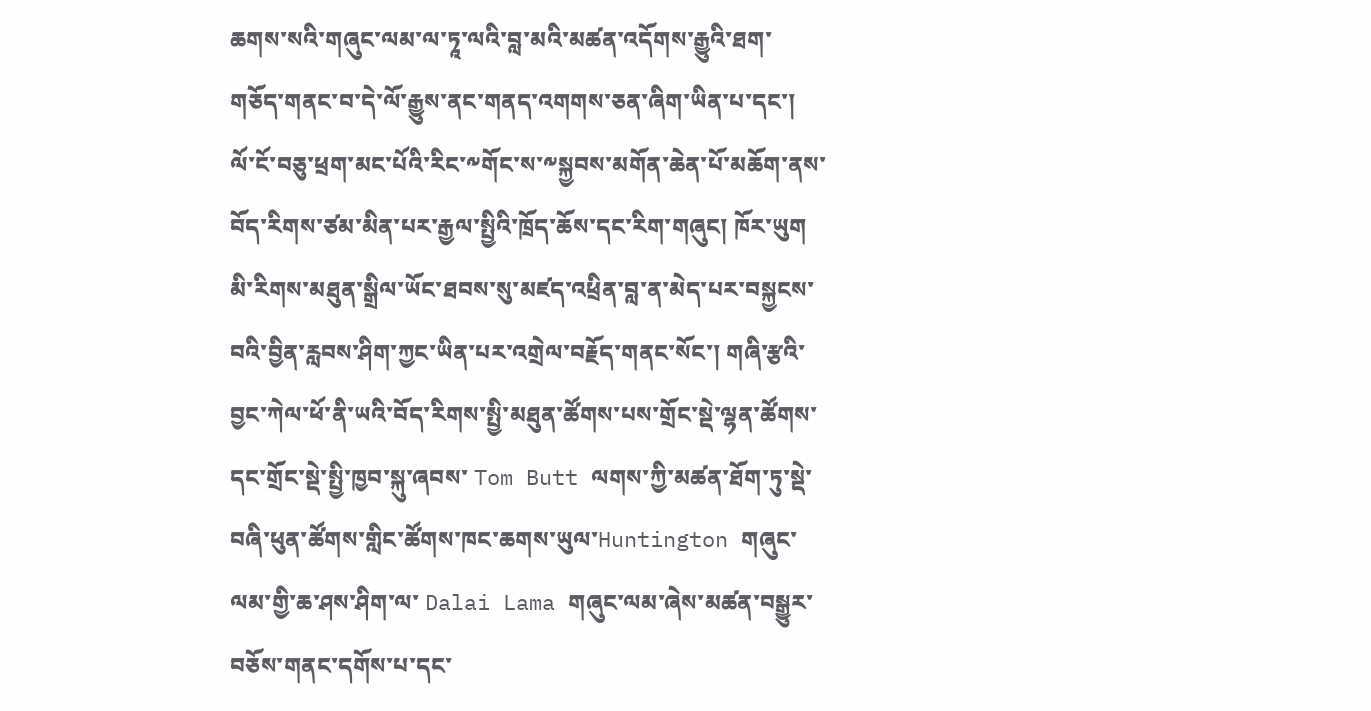ཆགས་སའི་གཞུང་ལམ་ལ་ཏཱ་ལའི་བླ་མའི་མཚན་འདོགས་རྒྱུའི་ཐག་གཅོད་གནང་བ་དེ་ལོ་རྒྱུས་ནང་གནད་འགགས་ཅན་ཞིག་ཡིན་པ་དང་། ལོ་ངོ་བཅུ་ཕྲག་མང་པོའི་རིང་༸གོང་ས་༸སྐྱབས་མགོན་ཆེན་པོ་མཆོག་ནས་བོད་རིགས་ཙམ་མིན་པར་རྒྱལ་སྤྱིའི་ཁྲོད་ཆོས་དང་རིག་གཞུང། ཁོར་ཡུག མི་རིགས་མཐུན་སྒྲིལ་ཡོང་ཐབས་སུ་མཛད་འཕྲིན་བླ་ན་མེད་པར་བསྐྱངས་བའི་བྱིན་རླབས་ཤིག་ཀྱང་ཡིན་པར་འགྲེལ་བརྗོད་གནང་སོང་། གཞི་རྩའི་བྱང་ཀེལ་ཕོ་ནི་ཡའི་བོད་རིགས་སྤྱི་མཐུན་ཚོགས་པས་གྲོང་སྡེ་ལྷན་ཚོགས་དང་གྲོང་སྡེ་སྤྱི་ཁྱབ་སྐུ་ཞབས་ Tom Butt ལགས་ཀྱི་མཚན་ཐོག་ཏུ་སྡེ་བཞི་ཕུན་ཚོགས་གླིང་ཚོགས་ཁང་ཆགས་ཡུལ་Huntington གཞུང་ལམ་གྱི་ཆ་ཤས་ཤིག་ལ་ Dalai Lama གཞུང་ལམ་ཞེས་མཚན་བསྒྱུར་བཅོས་གནང་དགོས་པ་དང་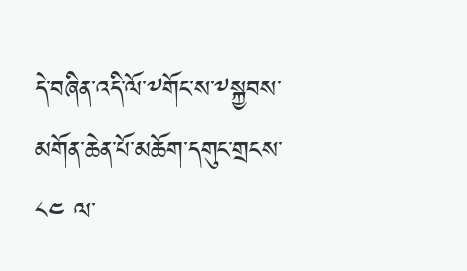དེ་བཞིན་འདི་ལོ་༸གོང་ས་༸སྐྱབས་མགོན་ཆེན་པོ་མཆོག་དགུང་གྲངས་ ༨༤ ལ་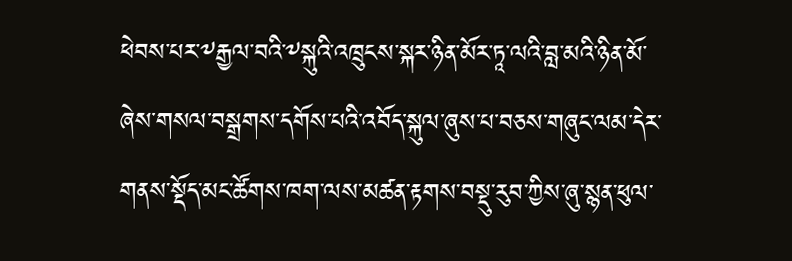ཕེབས་པར་༸རྒྱལ་བའི་༸སྐུའི་འཁྲུངས་སྐར་ཉིན་མོར་ཏཱ་ལའི་བླ་མའི་ཉིན་མོ་ཞེས་གསལ་བསྒྲགས་དགོས་པའི་འབོད་སྐུལ་ཞུས་པ་བཅས་གཞུང་ལམ་དེར་གནས་སྡོད་མང་ཚོགས་ཁག་ལས་མཚན་རྟགས་བསྡུ་རུབ་ཀྱིས་ཞུ་སྙན་ཕུལ་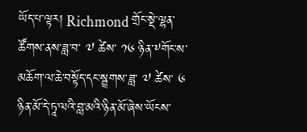ཡོད་པ་ལྟར། Richmond གྲོང་སྡེ་ལྷན་ཚོགས་ནས་ཟླ་བ་ ༧ ཚེས་ ༡༦ ཉིན་༸གོང་ས་མཆོག་ལ་ཆེ་བསྟོད་དང་སྦྲགས་ཟླ་ ༧ ཚེས་ ༦ ཉིན་མོ་དེ་ཏཱ་ལའི་བླ་མའི་ཉིན་མོ་ཞེས་ཡོངས་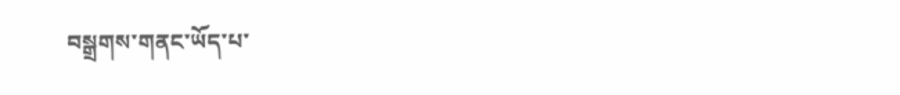བསྒྲགས་གནང་ཡོད་པ་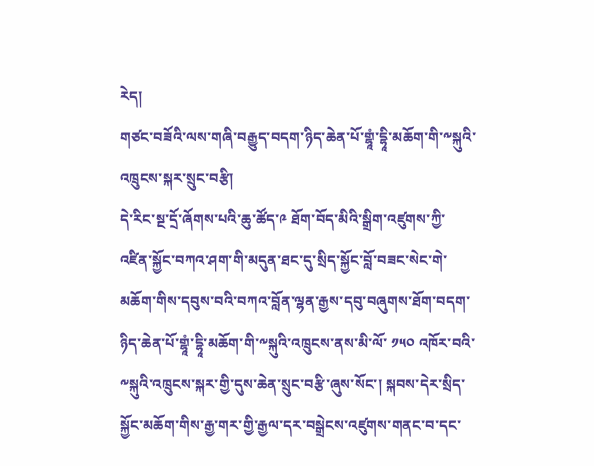རེད།
གཙང་བཟོའི་ལས་གཞི་བརྒྱུད་བདག་ཉིད་ཆེན་པོ་གྷཱཾ་དྷཱི་མཆོག་གི་༸སྐུའི་འཁྲུངས་སྐར་སྲུང་བརྩི།
དེ་རིང་སྔ་དྲོ་ཞོགས་པའི་ཆུ་ཚོད་༩ ཐོག་བོད་མིའི་སྒྲིག་འཛུགས་ཀྱི་འཛིན་སྐྱོང་བཀའ་ཤག་གི་མདུན་ཐང་དུ་སྲིད་སྐྱོང་བློ་བཟང་སེང་གེ་མཆོག་གིས་དབུས་བའི་བཀའ་བློན་ལྷན་རྒྱས་དབུ་བཞུགས་ཐོག་བདག་ཉིད་ཆེན་པོ་གྷཱཾ་དྷཱི་མཆོག་གི་༸སྐུའི་འཁྲུངས་ནས་མི་ལོ་ ༡༥༠ འཁོར་བའི་༸སྐུའི་འཁྲུངས་སྐར་གྱི་དུས་ཆེན་སྲུང་བརྩི་ཞུས་སོང་། སྐབས་དེར་སྲིད་སྐྱོང་མཆོག་གིས་རྒྱ་གར་གྱི་རྒྱལ་དར་བསྒྲེངས་འཛུགས་གནང་བ་དང་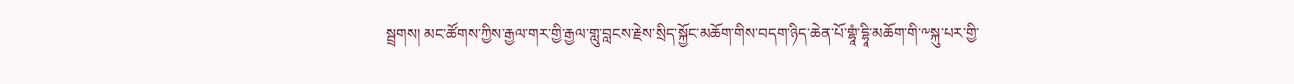སྦྲགས། མང་ཚོགས་ཀྱིས་རྒྱལ་གར་གྱི་རྒྱལ་གླུ་བླངས་རྗེས་སྲིད་སྐྱོང་མཆོག་གིས་བདག་ཉིད་ཆེན་པོ་གྷཱཾ་དྷཱི་མཆོག་གི་༸སྐུ་པར་གྱི་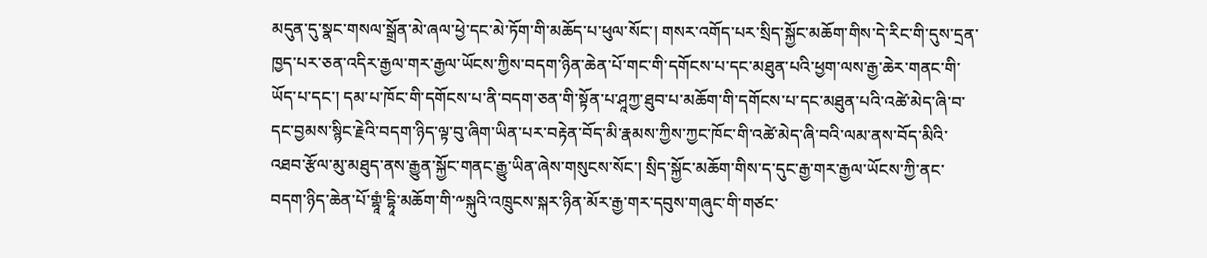མདུན་དུ་སྣང་གསལ་སྒྲོན་མེ་ཞལ་ཕྱེ་དང་མེ་ཏོག་གི་མཆོད་པ་ཕུལ་སོང་། གསར་འགོད་པར་སྲིད་སྐྱོང་མཆོག་གིས་དེ་རིང་གི་དུས་དྲན་ཁྱད་པར་ཅན་འདིར་རྒྱལ་གར་རྒྱལ་ཡོངས་ཀྱིས་བདག་ཉིན་ཆེན་པོ་གང་གི་དགོངས་པ་དང་མཐུན་པའི་ཕྱག་ལས་རྒྱ་ཆེར་གནང་གི་ཡོད་པ་དང་། དམ་པ་ཁོང་གི་དགོངས་པ་ནི་བདག་ཅན་གི་སྟོན་པ་ཤཱཀྱ་ཐུབ་པ་མཆོག་གི་དགོངས་པ་དང་མཐུན་པའི་འཚེ་མེད་ཞི་བ་དང་བྱམས་སྙིང་རྗེའི་བདག་ཉིད་ལྟ་བུ་ཞིག་ཡིན་པར་བརྟེན་བོད་མི་རྣམས་ཀྱིས་ཀྱང་ཁོང་གི་འཚེ་མེད་ཞི་བའི་ལམ་ནས་བོད་མིའི་འཐབ་རྩོལ་མུ་མཐུད་ནས་རྒྱུན་སྐྱོང་གནང་རྒྱུ་ཡིན་ཞེས་གསུངས་སོང་། སྲིད་སྐྱོང་མཆོག་གིས་ད་དུང་རྒྱ་གར་རྒྱལ་ཡོངས་ཀྱི་ནང་བདག་ཉིད་ཆེན་པོ་གྷཱཾ་དྷཱི་མཆོག་གི་༸སྐུའི་འཁྲུངས་སྐར་ཉིན་མོར་རྒྱ་གར་དབུས་གཞུང་གི་གཙང་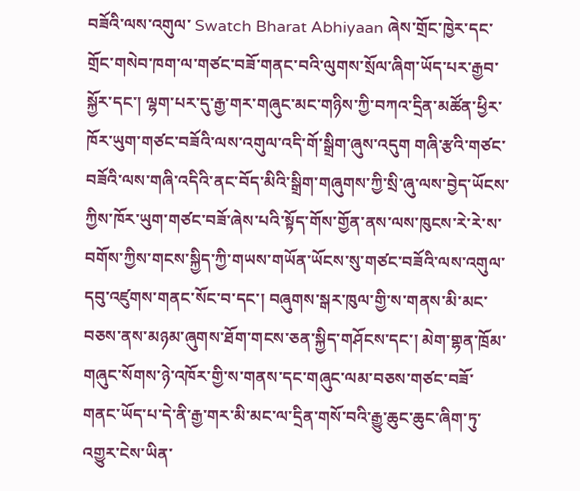བཟོའི་ལས་འགུལ་ Swatch Bharat Abhiyaan ཞེས་གྲོང་ཁྱེར་དང་གྲོང་གསེབ་ཁག་ལ་གཙང་བཟོ་གནང་བའི་ལུགས་སྲོལ་ཞིག་ཡོད་པར་རྒྱབ་སྐྱོར་དང་། ལྷག་པར་དུ་རྒྱ་གར་གཞུང་མང་གཉིས་ཀྱི་བཀའ་དྲིན་མཚོན་ཕྱིར་ཁོར་ཡུག་གཙང་བཟོའི་ལས་འགུལ་འདི་གོ་སྒྲིག་ཞུས་འདུག གཞི་རྩའི་གཙང་བཟོའི་ལས་གཞི་འདིའི་ནང་བོད་མིའི་སྒྲིག་གཞུགས་ཀྱི་སྲི་ཞུ་ལས་བྱེད་ཡོངས་ཀྱིས་ཁོར་ཡུག་གཙང་བཟོ་ཞེས་པའི་སྟོད་གོས་གྱོན་ནས་ལས་ཁུངས་རེ་རེ་ས་བགོས་ཀྱིས་གངས་སྐྱིད་ཀྱི་གཡས་གཡོན་ཡོངས་སུ་གཙང་བཟོའི་ལས་འགུལ་དབུ་འཛུགས་གནང་སོང་བ་དང་། བཞུགས་སྒར་ཁུལ་གྱི་ས་གནས་མི་མང་བཅས་ནས་མཉམ་ཞུགས་ཐོག་གངས་ཅན་སྐྱིད་གཤོངས་དང་། མེག་གྷན་ཁྲོམ་གཞུང་སོགས་ཉེ་འཁོར་གྱི་ས་གནས་དང་གཞུང་ལམ་བཅས་གཙང་བཟོ་གནང་ཡོད་པ་དེ་ནི་རྒྱ་གར་མི་མང་ལ་དྲིན་གསོ་བའི་རྒྱུ་ཆུང་ཆུང་ཞིག་ཏུ་འགྱུར་ངེས་ཡིན་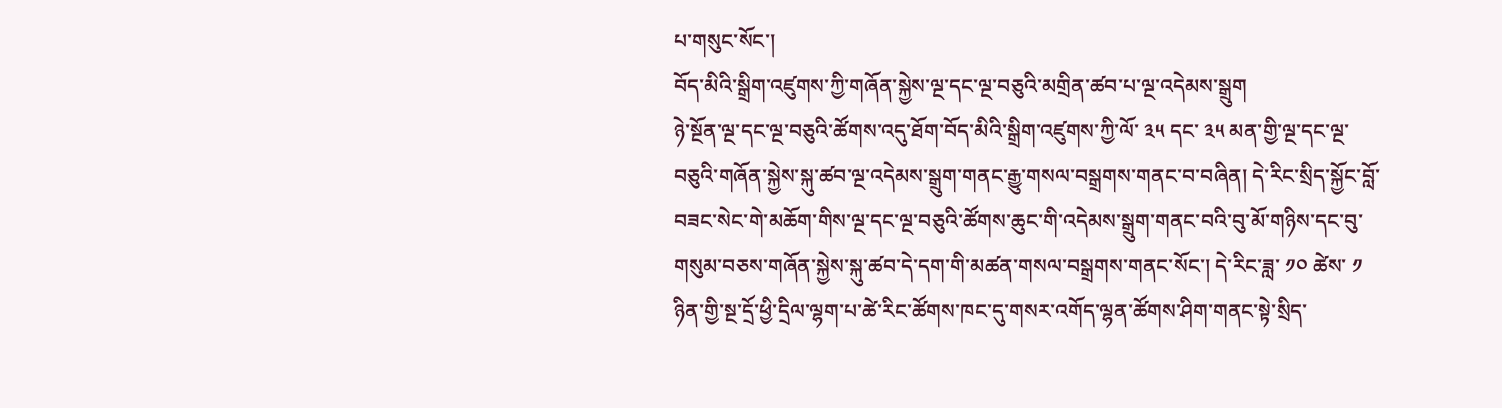པ་གསུང་སོང་།
བོད་མིའི་སྒྲིག་འཛུགས་ཀྱི་གཞོན་སྐྱེས་ལྔ་དང་ལྔ་བཅུའི་མགྲིན་ཚབ་པ་ལྔ་འདེམས་སྒྲུག
ཉེ་སྔོན་ལྔ་དང་ལྔ་བཅུའི་ཚོགས་འདུ་ཐོག་བོད་མིའི་སྒྲིག་འཛུགས་ཀྱི་ལོ་ ༣༥ དང་ ༣༥ མན་གྱི་ལྔ་དང་ལྔ་བཅུའི་གཞོན་སྐྱེས་སྐུ་ཚབ་ལྔ་འདེམས་སྒྲུག་གནང་རྒྱུ་གསལ་བསྒྲགས་གནང་བ་བཞིན། དེ་རིང་སྲིད་སྐྱོང་བློ་བཟང་སེང་གེ་མཆོག་གིས་ལྔ་དང་ལྔ་བཅུའི་ཚོགས་ཆུང་གི་འདེམས་སྒྲུག་གནང་བའི་བུ་མོ་གཉིས་དང་བུ་གསུམ་བཅས་གཞོན་སྐྱེས་སྐུ་ཚབ་དེ་དག་གི་མཚན་གསལ་བསྒྲགས་གནང་སོང་། དེ་རིང་ཟླ་ ༡༠ ཚེས་ ༡ ཉིན་གྱི་སྔ་དྲོ་ཕྱི་དྲིལ་ལྷག་པ་ཚེ་རིང་ཚོགས་ཁང་དུ་གསར་འགོད་ལྷན་ཚོགས་ཤིག་གནང་སྟེ་སྲིད་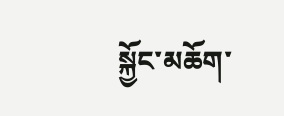སྐྱོང་མཆོག་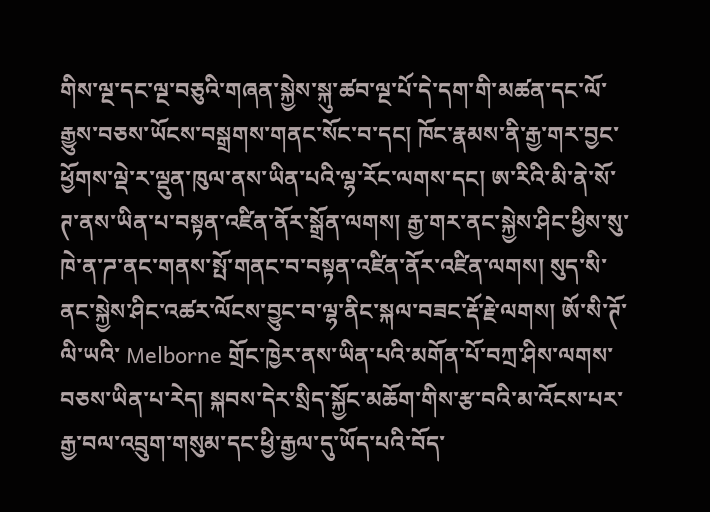གིས་ལྔ་དང་ལྔ་བཅུའི་གཞན་སྐྱེས་སྐུ་ཚབ་ལྔ་པོ་དེ་དག་གི་མཚན་དང་ལོ་རྒྱུས་བཅས་ཡོངས་བསྒྲགས་གནང་སོང་བ་དང། ཁོང་རྣམས་ནི་རྒྱ་གར་བྱང་ཕྱོགས་ལྡེ་ར་ལྡུན་ཁུལ་ནས་ཡིན་པའི་ལྷ་རོང་ལགས་དང། ཨ་རིའི་མི་ནེ་སོ་ཊ་ནས་ཡིན་པ་བསྟན་འཛིན་ནོར་སྒྲོན་ལགས། རྒྱ་གར་ནང་སྐྱེས་ཤིང་ཕྱིས་སུ་ཁེ་ན་ཌ་ནང་གནས་སྤོ་གནང་བ་བསྟན་འཛིན་ནོར་འཛིན་ལགས། སུད་སི་ནང་སྐྱེས་ཤིང་འཚར་ལོངས་བྱུང་བ་ལྷ་ནིང་སྐལ་བཟང་རྡོ་རྗེ་ལགས། ཨོ་སི་ཊོ་ལི་ཡའི་ Melborne གྲོང་ཁྱེར་ནས་ཡིན་པའི་མགོན་པོ་བཀྲ་ཤིས་ལགས་བཅས་ཡིན་པ་རེད། སྐབས་དེར་སྲིད་སྐྱོང་མཆོག་གིས་རྩ་བའི་མ་འོངས་པར་རྒྱ་བལ་འབྲུག་གསུམ་དང་ཕྱི་རྒྱལ་དུ་ཡོད་པའི་བོད་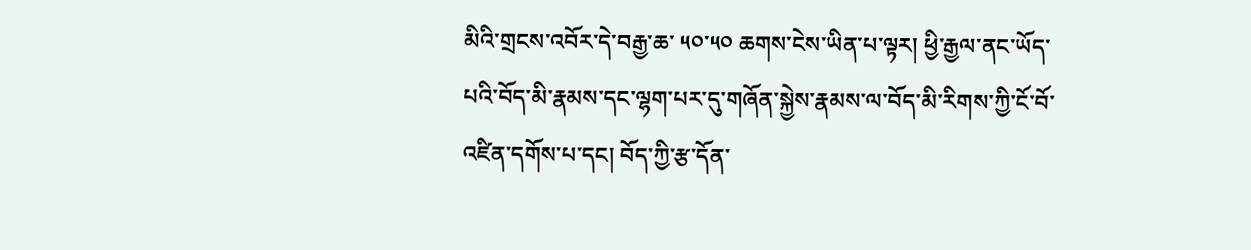མིའི་གྲངས་འབོར་དེ་བརྒྱ་ཆ་ ༥༠་༥༠ ཆགས་ངེས་ཡིན་པ་ལྟར། ཕྱི་རྒྱལ་ནང་ཡོད་པའི་བོད་མི་རྣམས་དང་ལྷག་པར་དུ་གཞོན་སྐྱེས་རྣམས་ལ་བོད་མི་རིགས་ཀྱི་ངོ་བོ་འཛིན་དགོས་པ་དང། བོད་ཀྱི་རྩ་དོན་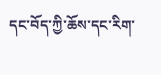དང་བོད་ཀྱི་ཆོས་དང་རིག་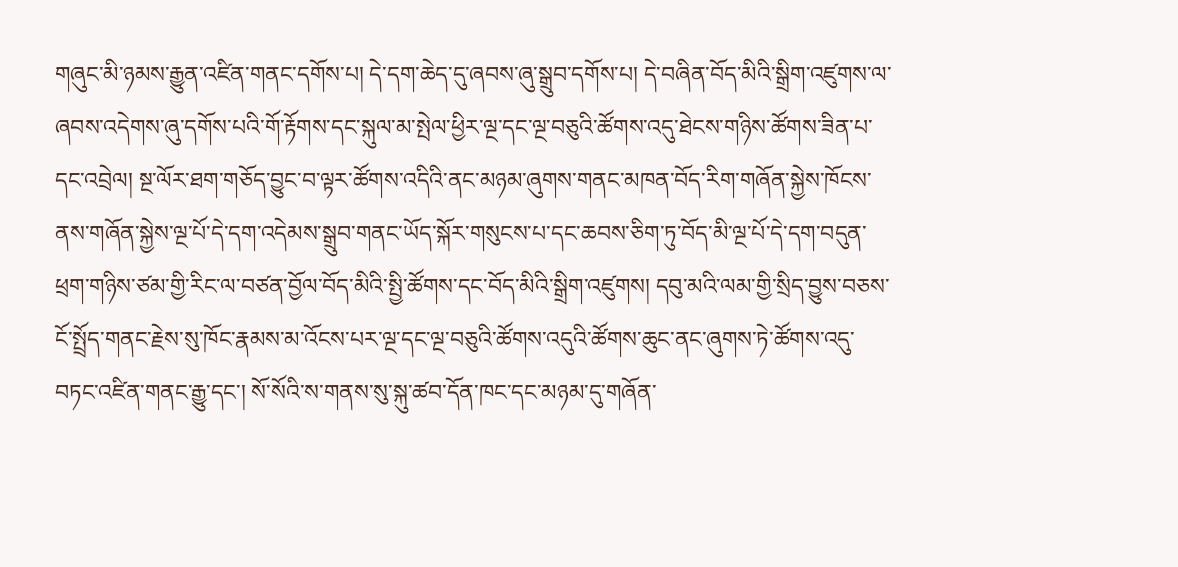གཞུང་མི་ཉམས་རྒྱུན་འཛིན་གནང་དགོས་པ། དེ་དག་ཆེད་དུ་ཞབས་ཞུ་སྒྲུབ་དགོས་པ། དེ་བཞིན་བོད་མིའི་སྒྲིག་འཛུགས་ལ་ཞབས་འདེགས་ཞུ་དགོས་པའི་གོ་རྟོགས་དང་སྐུལ་མ་སྤེལ་ཕྱིར་ལྔ་དང་ལྔ་བཅུའི་ཚོགས་འདུ་ཐེངས་གཉིས་ཚོགས་ཟིན་པ་དང་འབྲེལ། སྔ་ལོར་ཐག་གཅོད་བྱུང་བ་ལྟར་ཚོགས་འདིའི་ནང་མཉམ་ཞུགས་གནང་མཁན་བོད་རིག་གཞོན་སྐྱེས་ཁོངས་ནས་གཞོན་སྐྱེས་ལྔ་པོ་དེ་དག་འདེམས་སྒྲུབ་གནང་ཡོད་སྐོར་གསུངས་པ་དང་ཆབས་ཅིག་ཏུ་བོད་མི་ལྔ་པོ་དེ་དག་བདུན་ཕྲག་གཉིས་ཙམ་གྱི་རིང་ལ་བཙན་བྱོལ་བོད་མིའི་སྤྱི་ཚོགས་དང་བོད་མིའི་སྒྲིག་འཛུགས། དབུ་མའི་ལམ་གྱི་སྲིད་བྱུས་བཅས་ངོ་སྤྲོད་གནང་རྗེས་སུ་ཁོང་རྣམས་མ་འོངས་པར་ལྔ་དང་ལྔ་བཅུའི་ཚོགས་འདུའི་ཚོགས་ཆུང་ནང་ཞུགས་ཏེ་ཚོགས་འདུ་བཏང་འཛིན་གནང་རྒྱུ་དང་། སོ་སོའི་ས་གནས་སུ་སྐུ་ཚབ་དོན་ཁང་དང་མཉམ་དུ་གཞོན་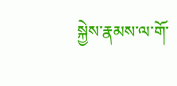སྐྱེས་རྣམས་ལ་གོ་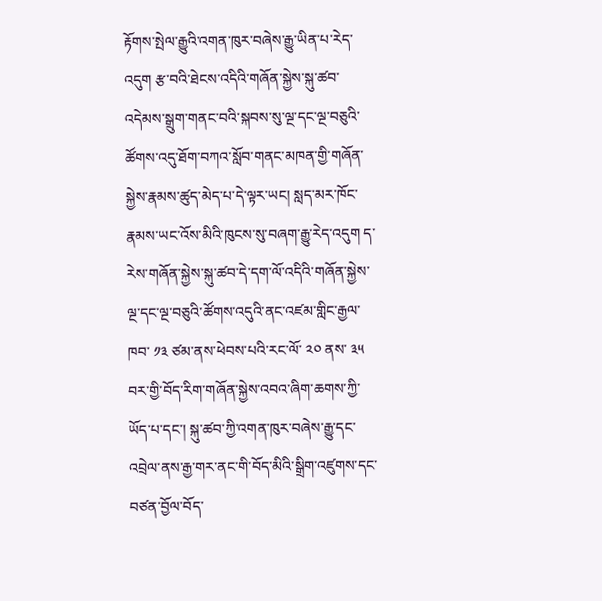རྟོགས་སྤེལ་རྒྱུའི་འགན་ཁུར་བཞེས་རྒྱུ་ཡིན་པ་རེད་འདུག རྩ་བའི་ཐེངས་འདིའི་གཞོན་སྐྱེས་སྐུ་ཚབ་འདེམས་སྒྲུག་གནང་བའི་སྐབས་སུ་ལྔ་དང་ལྔ་བཅུའི་ཚོགས་འདུ་ཐོག་བཀའ་སློབ་གནང་མཁན་གྱི་གཞོན་སྐྱེས་རྣམས་ཚུད་མེད་པ་དེ་ལྟར་ཡང། སླད་མར་ཁོང་རྣམས་ཡང་འོས་མིའི་ཁུངས་སུ་བཞག་རྒྱུ་རེད་འདུག ད་རེས་གཞོན་སྐྱེས་སྐུ་ཚབ་དེ་དག་ལོ་འདིའི་གཞོན་སྐྱེས་ལྔ་དང་ལྔ་བཅུའི་ཚོགས་འདུའི་ནང་འཛམ་གླིང་རྒྱལ་ཁབ་ ༡༣ ཙམ་ནས་ཕེབས་པའི་རང་ལོ་ ༢༠ ནས་ ༣༥ བར་གྱི་བོད་རིག་གཞོན་སྐྱེས་འབའ་ཞིག་ཆགས་ཀྱི་ཡོད་པ་དང་། སྐུ་ཚབ་ཀྱི་འགན་ཁུར་བཞེས་རྒྱུ་དང་འབྲེལ་ནས་རྒྱ་གར་ནང་གི་བོད་མིའི་སྒྲིག་འཛུགས་དང་བཙན་བྱོལ་བོད་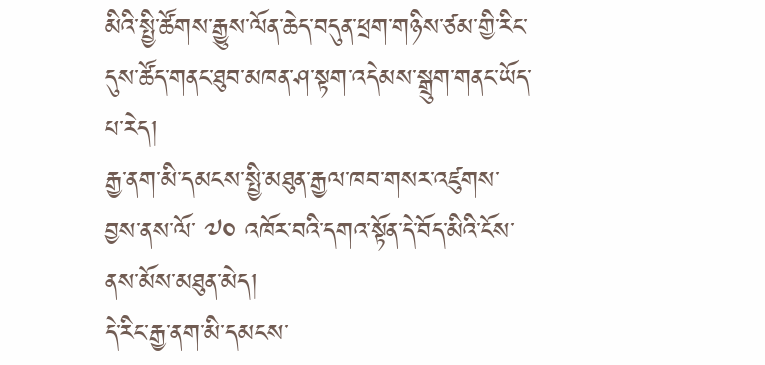མིའི་སྤྱི་ཚོགས་རྒྱུས་ལོན་ཆེད་བདུན་ཕྲག་གཉིས་ཙམ་གྱི་རིང་དུས་ཚོད་གནང་ཐུབ་མཁན་ཤ་སྟག་འདེམས་སྒྲུག་གནང་ཡོད་པ་རེད།
རྒྱ་ནག་མི་དམངས་སྤྱི་མཐུན་རྒྱལ་ཁབ་གསར་འཛུགས་བྱས་ནས་ལོ་ ༧༠ འཁོར་བའི་དགའ་སྟོན་དེ་བོད་མིའི་ངོས་ནས་མོས་མཐུན་མེད།
དེ་རིང་རྒྱ་ནག་མི་དམངས་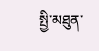སྤྱི་མཐུན་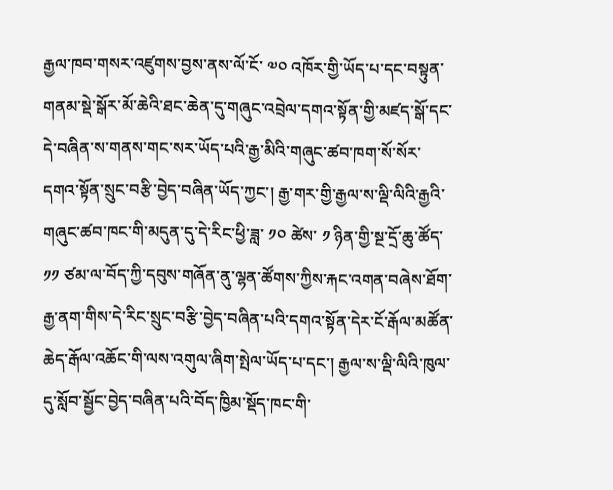རྒྱལ་ཁབ་གསར་འཛུགས་བྱས་ནས་ལོ་ངོ་ ༧༠ འཁོར་གྱི་ཡོད་པ་དང་བསྟུན་གནམ་སྡེ་སྒོར་མོ་ཆེའི་ཐང་ཆེན་དུ་གཞུང་འབྲེལ་དགའ་སྟོན་གྱི་མཛད་སྒོ་དང་དེ་བཞིན་ས་གནས་གང་སར་ཡོད་པའི་རྒྱ་མིའི་གཞུང་ཚབ་ཁག་སོ་སོར་དགའ་སྟོན་སྲུང་བརྩི་བྱེད་བཞིན་ཡོད་ཀྱང་། རྒྱ་གར་གྱི་རྒྱལ་ས་ལྡི་ལིའི་རྒྱའི་གཞུང་ཚབ་ཁང་གི་མདུན་དུ་དེ་རིང་ཕྱི་ཟླ་ ༡༠ ཚེས་ ༡ ཉིན་གྱི་སྔ་དྲོ་ཆུ་ཚོད་  ༡༡ ཙམ་ལ་བོད་ཀྱི་དབུས་གཞོན་ནུ་ལྷན་ཚོགས་ཀྱིས་རྐང་འགན་བཞེས་ཐོག་རྒྱ་ནག་གིས་དེ་རིང་སྲུང་བརྩི་བྱེད་བཞིན་པའི་དགའ་སྟོན་དེར་ངོ་རྒོལ་མཚོན་ཆེད་རྒོལ་འཆོང་གི་ལས་འགུལ་ཞིག་སྤེལ་ཡོད་པ་དང་། རྒྱལ་ས་ལྡི་ལིའི་ཁུལ་དུ་སློབ་སྦྱོང་བྱེད་བཞིན་པའི་བོད་ཁྱིམ་སྡོད་ཁང་གི་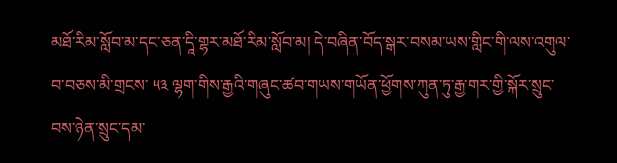མཐོ་རིམ་སློབ་མ་དང་ཅན་དཱི་གྷར་མཐོ་རིམ་སློབ་མ། དེ་བཞིན་བོད་སྒར་བསམ་ཡས་གླིང་གི་ལས་འགུལ་བ་བཅས་མི་གྲངས་ ༥༣ ལྷག་གིས་རྒྱའི་གཞུང་ཚབ་གཡས་གཡོན་ཕྱོགས་ཀུན་ཏུ་རྒྱ་གར་གྱི་སྐོར་སྲུང་བས་ཉེན་སྲུང་དམ་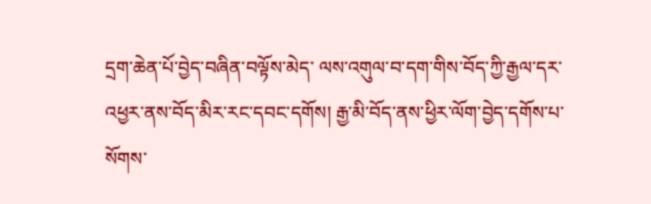དྲག་ཆེན་པོ་བྱེད་བཞིན་བལྟོས་མེད་ ལས་འགུལ་བ་དག་གིས་བོད་ཀྱི་རྒྱལ་དར་འཕྱར་ནས་བོད་མིར་རང་དབང་དགོས། རྒྱ་མི་བོད་ནས་ཕྱིར་ལོག་བྱེད་དགོས་པ་སོགས་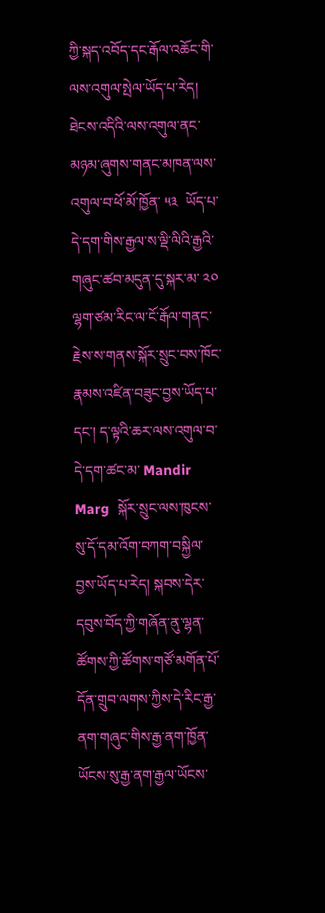ཀྱི་སྐད་འབོད་དང་རྒོལ་འཆོང་གི་ལས་འགུལ་སྤེལ་ཡོད་པ་རེད། ཐེངས་འདིའི་ལས་འགུལ་ནང་མཉམ་ཞུགས་གནང་མཁན་ལས་འགུལ་བ་ཕོ་མོ་ཁྱོན་ ༥༣  ཡོད་པ་དེ་དག་གིས་རྒྱལ་ས་ལྡི་ལིའི་རྒྱའི་གཞུང་ཚབ་མདུན་དུ་སྐར་མ་ ༢༠ ལྷག་ཙམ་རིང་ལ་ངོ་རྒོལ་གནང་རྗེས་ས་གནས་སྐོར་སྲུང་བས་ཁོང་རྣམས་འཛིན་བཟུང་བྱས་ཡོད་པ་དང་། ད་ལྟའི་ཆར་ལས་འགུལ་བ་དེ་དག་ཚང་མ་ Mandir Marg  སྐོར་སྲུང་ལས་ཁུངས་སུ་དོ་དམ་འོག་བཀག་བསྐྱིལ་བྱས་ཡོད་པ་རེད། སྐབས་དེར་དབུས་བོད་ཀྱི་གཞོན་ནུ་ལྷན་ཚོགས་ཀྱི་ཚོགས་གཙོ་མགོན་པོ་དོན་གྲུབ་ལགས་ཀྱིས་དེ་རིང་རྒྱ་ནག་གཞུང་གིས་རྒྱ་ནག་ཁྱོན་ཡོངས་སུ་རྒྱ་ནག་རྒྱལ་ཡོངས་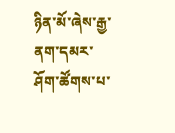ཉིན་མོ་ཞེས་རྒྱ་ནག་དམར་ཤོག་ཚོགས་པ་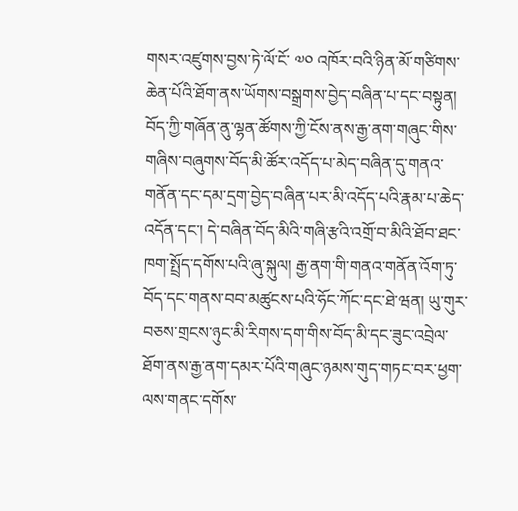གསར་འཛུགས་བྱས་ཏེ་ལོ་ངོ་ ༧༠ འཁོར་བའི་ཉིན་མོ་གཙིགས་ཆེན་པོའི་ཐོག་ནས་ཡོགས་བསྒྲགས་བྱེད་བཞིན་པ་དང་བསྟུན། བོད་ཀྱི་གཞོན་ནུ་ལྷན་ཚོགས་ཀྱི་ངོས་ནས་རྒྱ་ནག་གཞུང་གིས་གཞིས་བཞུགས་བོད་མི་ཚོར་འདོད་པ་མེད་བཞིན་དུ་གནའ་གནོན་དང་དམ་དྲག་བྱེད་བཞིན་པར་མི་འདོད་པའི་རྣམ་པ་ཆེད་འདོན་དང་། དེ་བཞིན་བོད་མིའི་གཞི་རྩའི་འགྲོ་བ་མིའི་ཐོབ་ཐང་ཁག་སྤྲོད་དགོས་པའི་ཞུ་སྐུལ། རྒྱ་ནག་གི་གནའ་གནོན་འོག་ཏུ་བོད་དང་གནས་བབ་མཚུངས་པའི་ཧོང་ཀོང་དང་ཐེ་ཝན། ཡུ་གུར་བཅས་གྲངས་ཉུང་མི་རིགས་དག་གིས་བོད་མི་དང་ཟུང་འབྲེལ་ཐོག་ནས་རྒྱ་ནག་དམར་པོའི་གཞུང་ཉམས་གུད་གཏང་བར་ཕྱག་ལས་གནང་དགོས་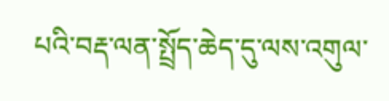པའི་བརྡ་ལན་སྤྲོད་ཆེད་དུ་ལས་འགུལ་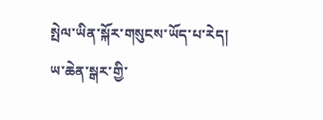སྤེལ་ཡིན་སྐོར་གསུངས་ཡོད་པ་རེད།
ཡ་ཆེན་སྒར་གྱི་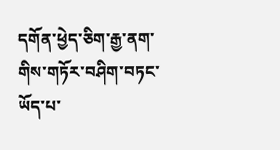དགོན་ཕྱེད་ཅིག་རྒྱ་ནག་གིས་གཏོར་བཤིག་བཏང་ཡོད་པ་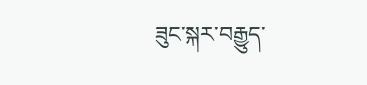ཟུང་སྐར་བརྒྱུད་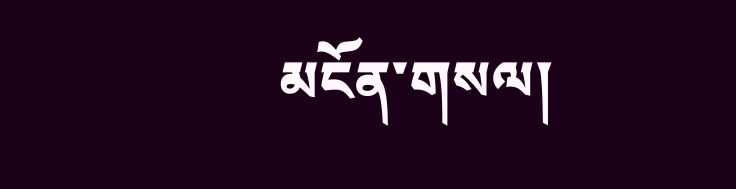མངོན་གསལ།